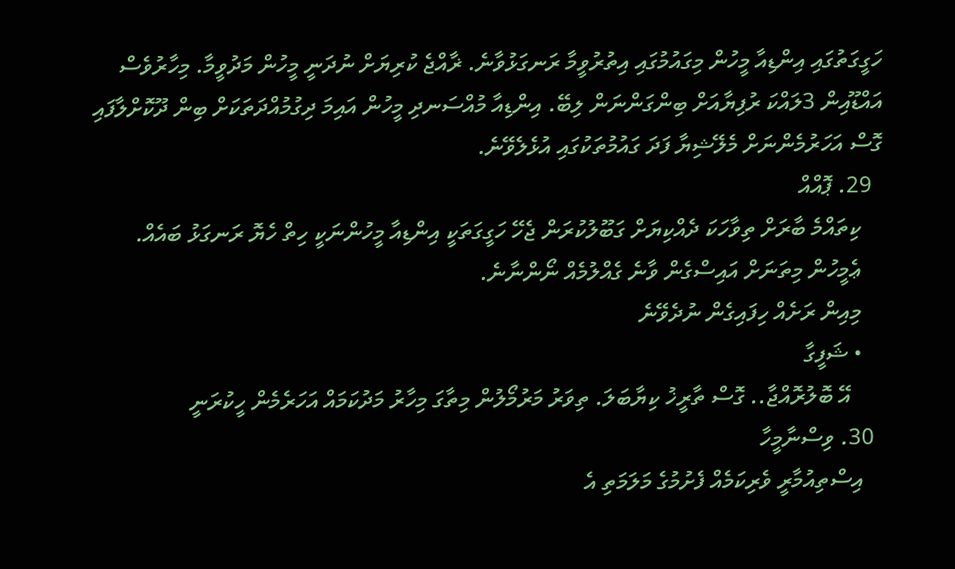ހަގީގަތުގައި އިންޑިއާ މީހުން މިގައުމުގައި އިތުރުވީމާ ރަނގަޅުވާނެ. ޜާއްޖެ ކުރިޔަށް ނުދަނީ މީހުން މަދުވީމާ. މިހާރުވެސް އައްޑޫއިން 3ލައްކަ ރުފިޔާއަށް ބިންގަންނަން ލިބޭ. އިންޑިއާ މުއްސަނދި މީހުން އައިމަ ދިގުމުއްދަތަކަށް ބިން ދޫކޮށްލާފައި ގޮސް އަހަރުމެންނަށް މެލޭޝިޔާ ފަދަ ގައުމުތަކުގައި އުޅެލެވޭނެ.
  29. ޕޮއްއް
    ކިތައްމެ ބާރަށް ތިވާހަކަ ދެއްކިޔަށް ގަބޫލުކުރަން ޖެހޭ ހަގީގަތަކީ އިންޑިއާ މީހުންނަކީ ހިތް ހެޔޮ ރަނގަޅު ބައެއް.
    ޢެމީހުން މިތަނަށް އައިސްގެން ވާނެ ގެއްލުމެއް ނޯންނާނެ.
    މިއިން ރަށެއް ހިފައިގެން ނުދެވޭނެ
    • ޝަފީގާ
      އޭ ބޮލުރޮއްޖާ.. ގޮސް ތާރީޚު ކިޔާބަލަ. ތިވަރު މަރުމޯލުން މިތާގަ މިހާރު މަދުކަމައް އަހަރެމެން ހީކުރަނީ
  30. ވިސްނާމީހާ
    އިސްތިއުމާރީ ވެރިކަމެއް ފެށުމުގެ މަލަމަތި އެ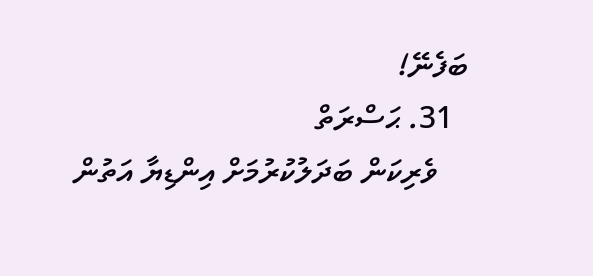ބަފެނޭ!
  31. ޙަސްރަތް
    ވެރިކަން ބަދަލުކުރުމަށް އިންޑިޔާ އަތުން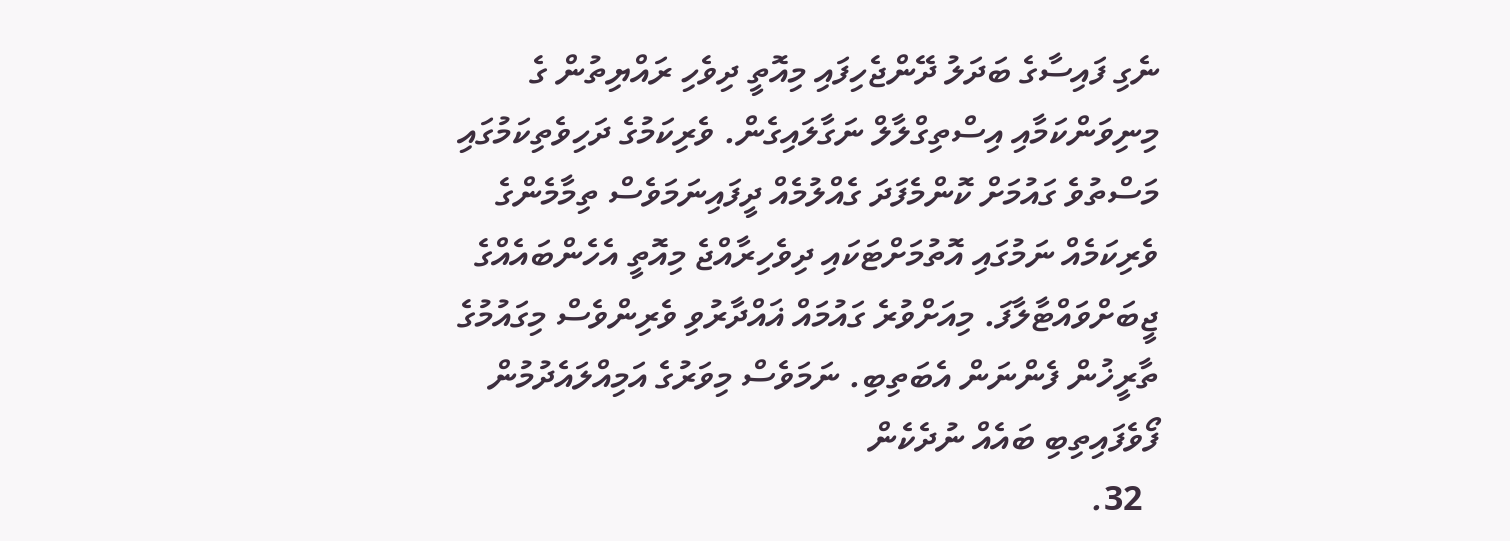ނެގި ފައިސާގެ ބަދަލު ދޭންޖެހިފައި މިއޮތީ ދިވެހި ރައްޔިތުން ގެ މިނިވަންކަމާއި އިސްތިގްލާލް ނަގާލައިގެން. ވެރިކަމުގެ ދަހިވެތިކަމުގައި މަސްތުވެ ގައުމަށް ކޮންމެފަދަ ގެއްލުމެއް ދީފައިނަމަވެސް ތިމާމެންގެ ވެރިކަމެއް ނަމުގައި އޮތުމަށްޓަކައި ދިވެހިރާއްޖެ މިއޮތީ އެހެންބައެއްގެ ޖީބަށްވައްޓާލާފަ. މިއަށްވުރެ ގައުމައް ޣައްދާރުވި ވެރިންވެސް މިގައުމުގެ ތާރީޚުން ފެންނަން އެބަތިބި. ނަމަވެސް މިވަރުގެ އަމިއްލައެދުމުން ފޯވެފައިތިބި ބައެއް ނުދެކެން
  32.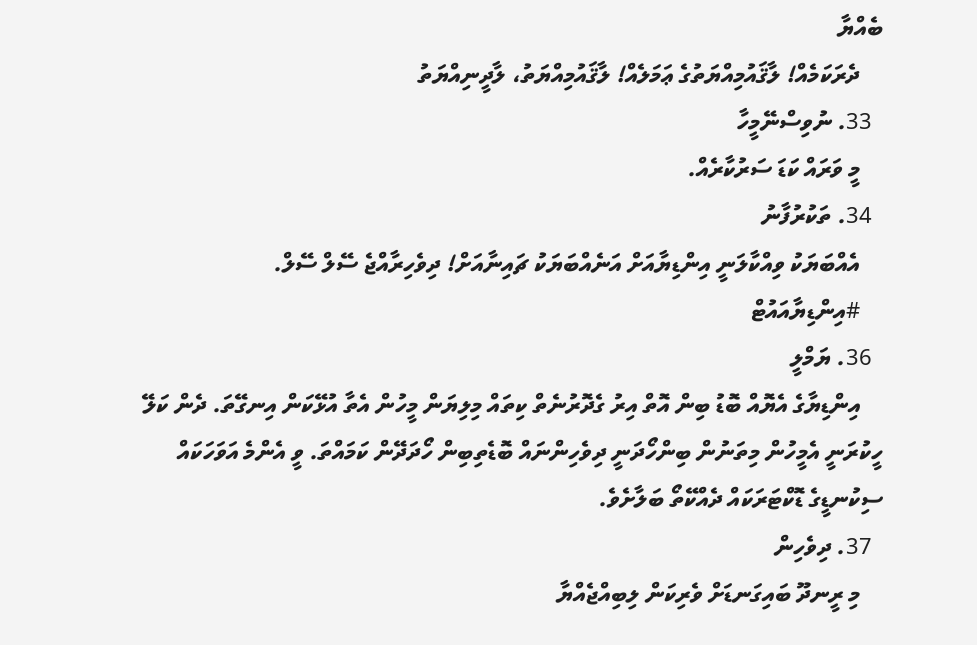ބެއްޔާ
    ދެރަކަމެއް! ލާޤައުމިއްޔަތުގެ ޢަމަލެއް! ލާޤައުމިއްޔަތު، ލާދީނިއްޔަތު
  33. ނުވިސްނޭމީހާ
    މީ ވަރައް ކަޑަ ސަރުކާރެއް.
  34. ތަކުރުފާނު
    އެއްބަޔަކު ވިއްކާލަނީ އިންޑިޔާއަށް އަނެއްބަޔަކު ޗައިނާއަށް! ދިވެހިރާއްޖެ ސޭލް ސޭލް.
    #އިންޑިޔާއައުޓް
  36. ޔަމްލީ
    އިންޑިޔާގެ އެޔޮއް ބޮޑު ބިން އޮތް އިރު ގެދޮރުނެތް ކިތައް މިލިޔަން މީހުން އެތާ އުޅޭކަން އިނގޭތަ. ދެން ކަލޭ ހީކުރަނީ އެމީހުން މިތަނުން ބިންހޯދަނީ ދިވެހިންނައް ބޮޑެތިބިން ހޯދަދޭން ކަމައްތަ. ވީ އެންމެ އަވަހަކައް ސިކުނޑީގެ ޑޮކްޓަރަކައް ދެއްކޭތޯ ބަލާށެވެ.
  37. ދިވެހިން
    މި ރީނދޫ ބައިގަނޑަށް ވެރިކަން ލިބިއްޖެއްޔާ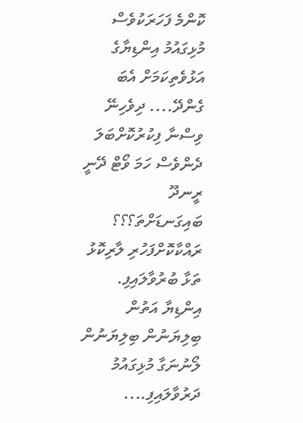ކޮންމެ ފަހަރަކުވެސް މުޅިގައުމު އިންޑިޔާގެ އަޅުވެތިކަމަށް އެބަ ގެންދޭ.... ދިވެހިނޭ ވިސްނާ ފިކުރުކޮށްބަލަ ދެންވެސް ހަމަ ވޯޓް ދޭނީ ރީނދޫ ބައިގަނޑަށްތަ؟؟؟ ރައްކާކޮށްފަހުރި ލާރިކޮޅު ތަޅާ ބުރުވާލައިފި. އިންޑިޔާ އަތުން ބިލިޔަނުން ބިލިޔަނުން ލޯނުނަގާ މުޅިގައުމު ދަރުވާލައިފި....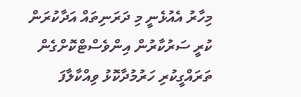މިހާރު އެއުޅެނީ މި ދަރަނިތައް އަދާކުރަން ކުރީ ސަރުކާރުން އިންވެސްޓްކޮށްގެން ތަރައްގީކުރި ހަރުމުދާކޮޅު ވިއްކާލާފަ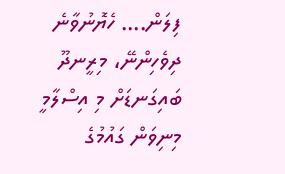ފިލަން.... ހެޔޮނުވާނެ ދިވެހިންނޭ، މިރީނދޫ ބައިގަނޑަށް މި އިސްލާމީ މިނިވަން ގައުމުގެ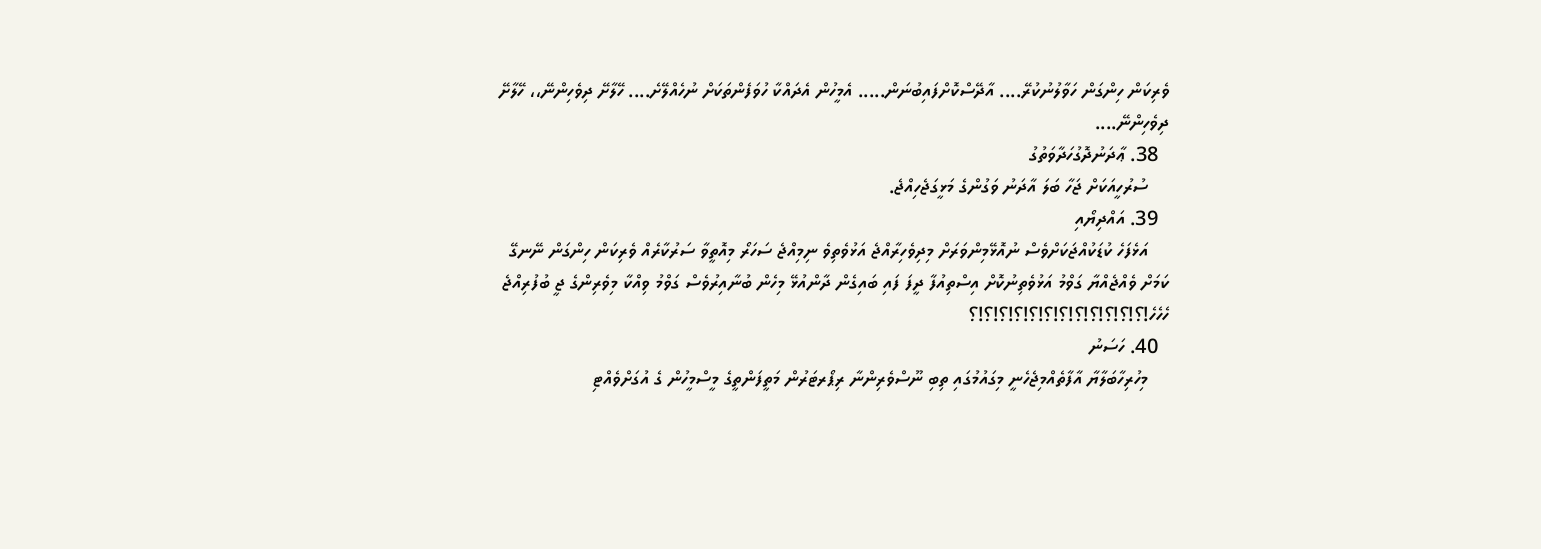ވެރިކަން ހިންގަން ހަވާލުނުކުރޭ.... އާދޭސްކޮށްފައިބުނަން..... އެމީހުން އެދައްކާ ހުވަފެންތަކަށް ނުހެއްލޭށެ.... ހޭލާށޭ ދިވެހިންނޭ،، ހޭލާށޭ ދިވެހިންނޭ....
  38. ޢާދަނުދޮގުހަދާވަތުގު
    ސުރުހީއަކަށް ޖަހާ ބަލަ އާދަނު ވަގުންގެ މަޅީގަޖެހިއްޖެ.
  39. އައްދިޔޯއި
    އަޅެފަހެ ކުޑަކުއްޖަކަށްވެސް ނުއޮޅޭމިންވަރަށް މިދިވެހިރާއްޖެ އަޅުވެތިވެ ނިމިއްޖެ ސަހަރޯ މިއޮތީވާ ސަރުކާރެއް ވެރިކަން ހިންގަން ނޭނގޭ ކަމަށް ވެއްޖެއްޔާ ގަވްމު އަޅުވެތިނުކޮށް އިސްތިއުފާ ދީފަ ފައި ބައިގެން ދާންއުޅޭ މިހެން ބުނާއިރުވެސް ގަވްމު ވިއްކާ މިވެރިންގެ ޖީ ބުފުރިއްޖެ ހެހެހެ!؟!؟!؟!؟!؟!؟!؟!؟!؟!؟!؟!؟
  40. ހަސަނު
    މިހުރިހާބަލާޔާ އާފާތެއްމިޖެހެނީ މިގައުމުގައި ތިބި ނޫސްވެރިންނާ ރިޕޯރޓަރުން މަތީފަންތީގެ މީސްމީހުން ގެ އުގަށްވެއްޓި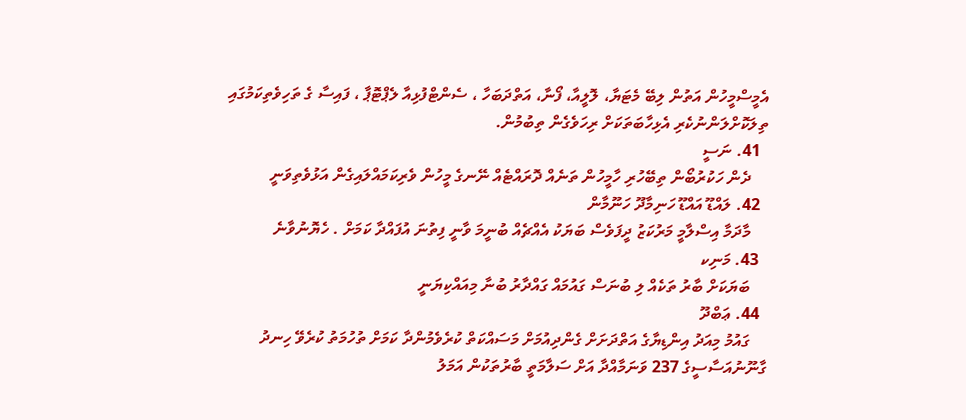އެމީސްމީހުން އަތުން ލިބޭ މެޓަޔާ، ލޮލީއާ، ފޯނާ، އަތްދަބަހާ ، ސެންޓްފުޅިއާ ލެޕްޓޮޕާ ، ފައިސާ ގެ ތަހިވެތިކަމުގައި ތިލަކޮށްލަންނުކެރި އެޅިހާބަތަކަށް ރިހަވެގެން ތިބުމުން.
  41. ނަސީ
    ދެން ހަކުރުބޯން ތިބޭހުރި ހާމީހުން ތަނެއް ދޮރައްޓެއް ނޭނގެ މީހުން ވެރިކަމައްލައިގެން އަޅުވެތިވަނީ
  42. ލައްޑޫ އައްޑޫ ހަނިމާދޫ ހަނޫމާން
    މާދަމާ އިސްލާމީ މަރުކަޒު ދީފަވެސް ބަޔަކު އެއްޗެއް ބުނީމަ ވާނީ ފިތުނަ އުފައްދާ ކަމަށް . ހެޔޮނުވާނެ
  43. މަނިކ
    ބަޔަކަށް ބާރު ތަކެއް ލި ބުނަސް ގައުމައް ގައްދާރު ބުނާ މިއައްކިޔަނީ
  44. ޢަބްދޫ
    ގައުމު މިއަދު އިންޑިޔާގެ އަތްދަށަށް ގެންދިއުމަށް މަސައްކަތް ކުރެވެމުންދާ ކަމަށް ތުހުމަތު ކުރެވޭ ހިނދު ގާނޫނުއަސާސީގެ 237 ވަނަމާއްދާ އަށް ސަލާމަތީ ބާރުތަކުން އަމަލު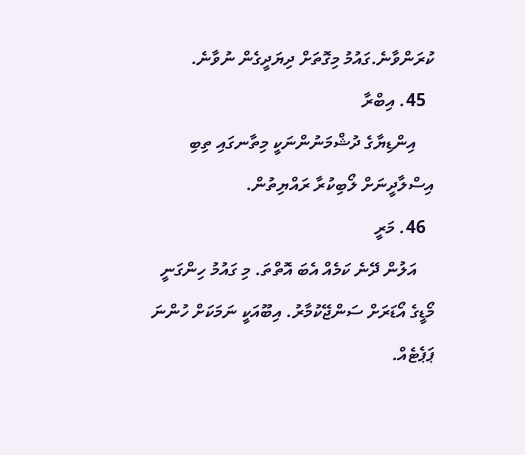ކުރަންވާނެ.ގައުމު މިގޮތަށް ދިޔަދީގެން ނުވާނެ.
  45. އިބްރާ
    އިންޑިޔާގެ ދުޝްމަނުންނަކީ މިތާނގައި ތިބި އިސްލާދީނަށް ލޯބިކުރާ ރައްޔިތުން.
  46. މަރީ
    އަލުން ދޭނެ ކަމެއް އެބަ އޮތްތަ. މި ގައުމު ހިންގަނީ މޯޑީގެ އޯޑަރަށް ސަންޖޭކުމާރު. އިބޫއަކީ ނަމަކަށް ހުންނަ ޕަޕެޓެއް.